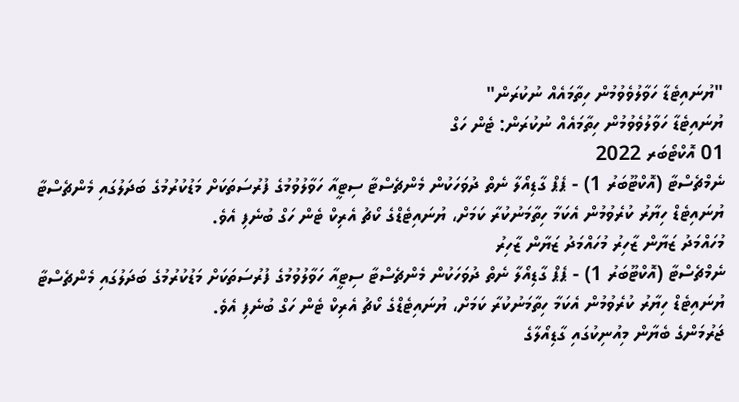"ޔުނައިޓެޑާ ހަވާލުވެވުމުން ހިތާމައެއް ނުކުރަން"
ޔުނައިޓެޑާ ހަވާލުވެވުމުން ހިތާމައެއް ނުކުރަން: ޓެން ހަގް
01 އޮކްޓޯބަރ 2022
ނެމްޗެސްޓާ (އޮކްޓޫބަރު 1) - ޕެޕް ގާޑިއޯލާ ނެތް ދުވަހަކުން މެންޗެސްޓާ ސިޓީއާ ހަވާލުވުމުގެ ފުރުސަތަކަށް މަޑުކުރުމުގެ ބަދަލުގައި މެންޗެސްޓާ ޔުނައިޓެޑް ހިޔާރު ކުރެވުމުން އެކަމާ ހިތާމަނުކުރާ ކަމަށް، ޔުނައިޓެޑްގެ ކޯޗު އެރިކް ޓެން ހަގް ބުނެފި އެވެ.
މުހައްމަދު ޒަޔާން ޒާހިރު މުހައްމަދު ޒަޔާން ޒާހިރު
ނެމްޗެސްޓާ (އޮކްޓޫބަރު 1) - ޕެޕް ގާޑިއޯލާ ނެތް ދުވަހަކުން މެންޗެސްޓާ ސިޓީއާ ހަވާލުވުމުގެ ފުރުސަތަކަށް މަޑުކުރުމުގެ ބަދަލުގައި މެންޗެސްޓާ ޔުނައިޓެޑް ހިޔާރު ކުރެވުމުން އެކަމާ ހިތާމަނުކުރާ ކަމަށް، ޔުނައިޓެޑްގެ ކޯޗު އެރިކް ޓެން ހަގް ބުނެފި އެވެ.
ޖަރުމަންގެ ބެޔާން މިއުނިކުގައި ގާޑިއޯލާގެ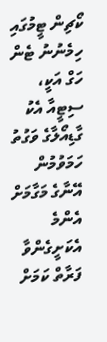ކޯޗިން ޓީމުގައި ހިމެނުނު ޓެން ހަގް އަކީ، ސިޓީއާ އެކު ގާޑިއޯލާގެ ވަގުތު ހަމަވުމުން އޭނާގެ މަގާމަށް އެންމެ އެކަށީގެންވާ ފަރާތް ކަމަށް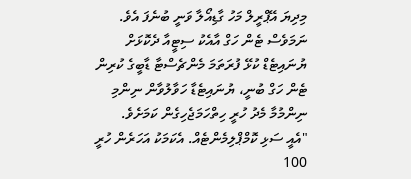މިދިޔަ އޭޕްރީލް މަހު ގާޑިއޯލާ ވަނީ ބުނެފަ އެވެ. ނަމަވެސް ޓެން ހަގް އާއެކު ސިޓީއާ ދެކޮޅަށް ޔުނައިޓެޑް ކުޅޭ ފުރަތަމަ މެންޗެސްޓާ ޑާބީގެ ކުރިން ޓެން ހަގް ބުނީ، ޔުނައިޓެޑާ ހަވާލުވާން ނިންމި ނިންމުމާ މެދު ހުރީ ހިތްހަމަޖެހިގެން ކަމަށެވެ.
"އެއީ ސަޅި ކޮމްޕްލިމެންޓެއް. އެކަމަކު އަހަރެން ހުރީ 100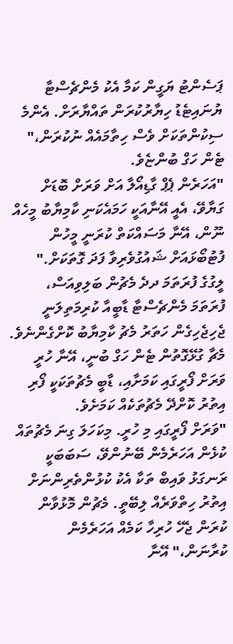ޕަސެންޓު ޔަގީން ކަމާ އެކު މެންޗެސްޓާ ޔުނައިޓެޑު ހިޔާރުކުރަން ތައްޔާރަށް. އެންމެ ސިކުންތަކަށް ވެސް ހިތާމައެއް ނުކުރަން،" ޓެން ހަގް ބުންޏެވެ.
"އަހަރެން ޕެޕް ގާޑިއޯލާ އަށް ވަރަށް ބޮޑަށް ގަޔާވޭ، އެއީ އޭނާއަކީ ހަމައެކަނި ކާމިޔާބު މީހެއް ނޫން، އޭނާ މަސައްކަތް ކުރަނީ މީހުން ފުޓުބޯޅައަށް ޝައުގުވެރިވާ ފަދަ ގޮތަކަށް."
ލީގުގެ ފުރަތަމަ ދދެ މެޗުން ބަލިވިއަސް، ފުރަތަމަ މެންޗެސްޓާ ޑާބީއާ ކުރިމަތިލަނީ ޖެހިޖެހިގެން ހަތަރު މެޗު ކާމިޔާބު ކޮށްގެންނެވެ. މެޗާ ގުޅޭގޮތުން ޓެން ހަގް ބުނީ، އޭނާ ހުރީ ވަރަށް ފޯރީގައި ކަމަށާއި، ޑާބީ މެޗުތަކަކީ ފޯރި އިތުރު ކޮށްދޭ މެޗުތަކެއް ކަމަށެވެ.
"ވަރަށް ފޯރީގައި މި ހުރީ. މިކަހަލަ ގިނަ މެޗުތައް ކުޅެން އަހަރެމެން ބޭނުންވޭ، ސަބަބަކީ ރަނގަޅު ވައިބް ތަކާ އެކު ކުޅުންތެރިންނަށް އިތުރު ހިތްވަރެއް ލިބޭތީ. މެޗުން މޮޅުވާން ކުރަން ޖެހޭ ހުރިހާ ކަމެއް އަހަރެމެން ކުރާނަން،" އޭނާ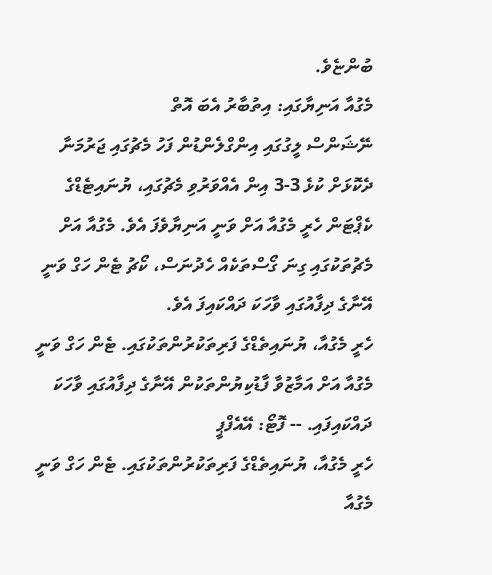ބުންޏެވެ.
މެގުއާ އަނިޔާގައި: އިތުބާރު އެބަ އޮތް
ނޭޝަންސް ލީގުގައި އިންގްލެންޑުން ފަހު މެޗުގައި ޖަރުމަނާ ދެކޮޅަށް ކުޅެ 3-3 އިން އެއްވަރުވި މެޗުގައި، ޔުނައިޓެޑްގެ ކެޕްޓަން ހެރީ މެގުއާ އަށް ވަނީ އަނިޔާވެފަ އެވެ. މެގުއާ އަށް މެޗުތަކުގައި ގިނަ ގޯސްތަކެއް ހެދުނަސް، ކޯޗު ޓެން ހަގް ވަނީ އޭނާގެ ދިފާއުގައި ވާހަކަ ދައްކައިފަ އެވެ.
ހެރީ މެގުއާ، ޔުނައިތެޑްގެ ފަރިތަކުރުންތަކުގައި. ޓެން ހަގް ވަނީ މެގުއާ އަށް އަމާޒުވާ ފާޑުކިޔުންތަކުން އޭނާގެ ދިފާއުގައި ވާހަކަ ދައްކައިފައި. -- ފޮޓޯ: އޭއެފްޕީ
ހެރީ މެގުއާ، ޔުނައިތެޑްގެ ފަރިތަކުރުންތަކުގައި. ޓެން ހަގް ވަނީ މެގުއާ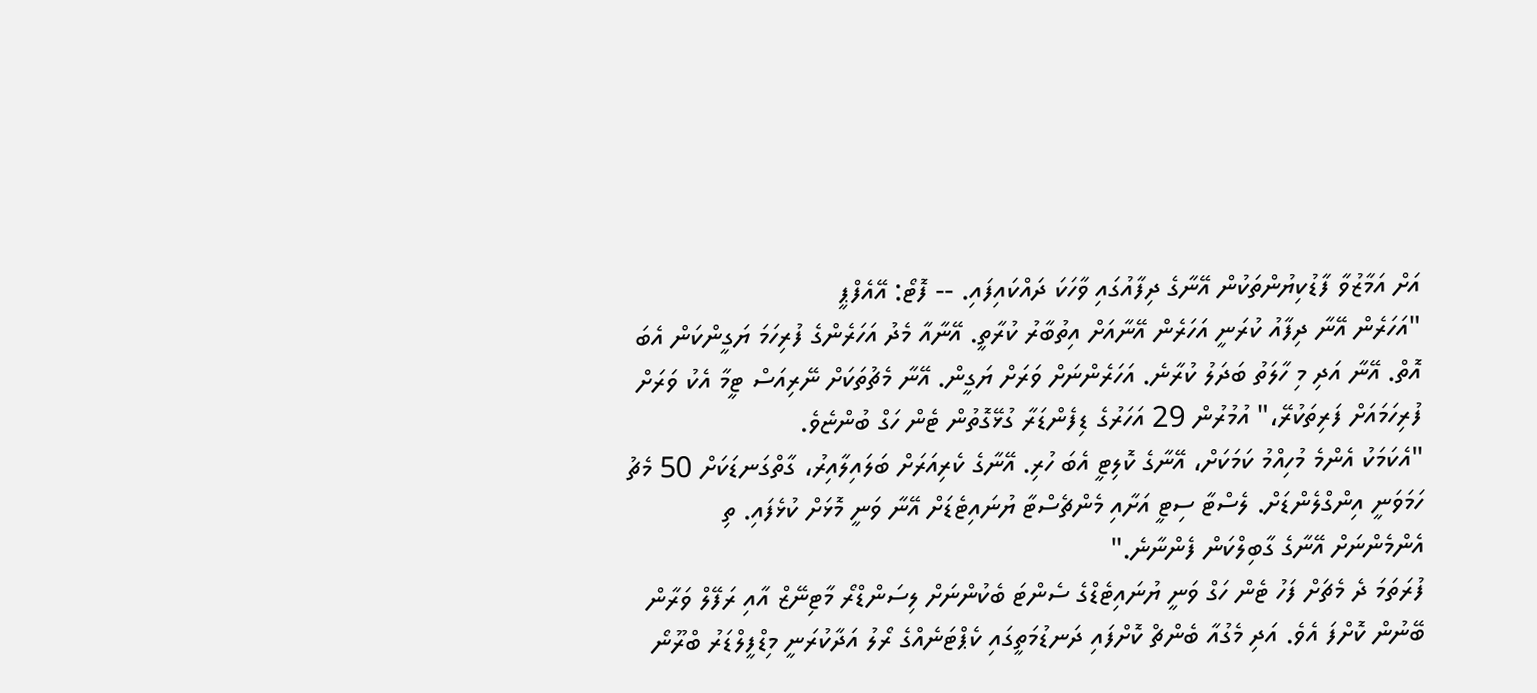އަށް އަމާޒުވާ ފާޑުކިޔުންތަކުން އޭނާގެ ދިފާއުގައި ވާހަކަ ދައްކައިފައި. -- ފޮޓޯ: އޭއެފްޕީ
"އަހަރެން އޭނާ ދިފާއު ކުރަނީ އަހަރެން އޭނާއަށް އިތުބާރު ކުރާތީ. އޭނާއާ މެދު އަހަރެންގެ ފުރިހަމަ ޔަގީންކަން އެބަ އޮތް. އޭނާ އަދި މި ހާލަތު ބަދަލު ކުރާނެ. އަހަރެންނަށް ވަރަށް ޔަގީން. އޭނާ މެޗުތަކަށް ނޭރިއަސް ޓީމާ އެކު ވަރަށް ފުރިހަމައަށް ފަރިތަކުރޭ،" އުމުރުން 29 އަހަރުގެ ޑިފެންޑަރާ ގުޅޭގޮތުން ޓެން ހަގް ބުންޏެވެ.
"އެކަމަކު އެންމެ މުހިއްމު ކަމަކަށް، އޭނާގެ ކޮލިޓީ އެބަ ހުރި. އޭނާގެ ކެރިއަރަށް ބަލައިލާއިރު، ގާތްގަނޑަކަށް 50 މެޗު ހަމަވަނީ އިންގްލެންޑަށް. ލެސްޓާ ސިޓީ އަށާއި މެންޗެސްޓާ ޔުނައިޓެޑަށް އޭނާ ވަނީ މޮޅަށް ކުޅެފައި. ތި އެންމެންނަށް އޭނާގެ ގާބިލްކަން ފެންނާނެ."
ފުރަތަމަ ދެ މެޗަށް ފަހު ޓެން ހަގް ވަނީ ޔުނައިޓެޑްގެ ސެންޓަ ބެކުންނަށް ލިސަންޑްރޯ މާޓިނޭޒް އާއި ރަފޭލް ވަރާން ބޭނުން ކޮށްފަ އެވެ. އަދި މެގުއާ ބެންޗް ކޮށްފައި ދަނޑުމަތީގައި ކެޕްޓަނެއްގެ ރޯލު އަދާކުރަނީ މިޑްފީލްޑަރު ބްރޫނޯ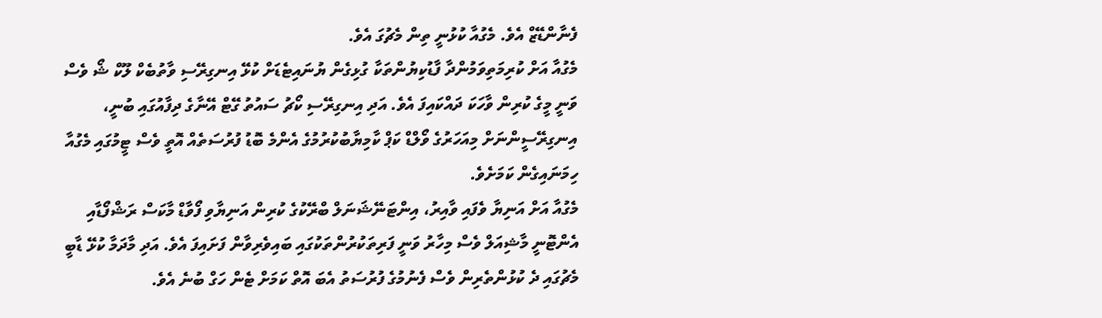ފެނާންޑޭޒް އެވެ. މެގުއާ ކުޅުނީ ތިން މެޗުގަ އެވެ.
މެގުއާ އަށް ކުރިމަތިވަމުންދާ ފާޑުކިޔުންތަކާ ގުޅިގެން ޔުނައިޓެޑަށް ކުޅޭ އިނގިރޭސި ވާތުބެކް ލޫކް ޝޯ ވެސް ވަނީ މީގެ ކުރިން ވާހަކަ ދައްކައިފަ އެވެ. އަދި އިނގިރޭސި ކޯޗު ސައުތު ގޭޓް އޭނާގެ ދިފާއުގައި ބުނީ، އިނގިރޭސީންނަށް މިއަހަރުގެ ވޯލްޑް ކަޕް ކާމިޔާބުކުރުމުގެ އެންމެ ބޮޑު ފުރުސަތެއް އޮތީ ވެސް ޓީމުގައި މެގުއާ ހިމަނައިގެން ކަމަށެވެ.
މެގުއާ އަށް އަނިޔާ ވެފައި ވާއިރު، އިންޓަނޭޝަނަލް ބްރޭކުގެ ކުރިން އަނިޔާވި ފޯވާޑް މާކަސް ރަޝްފޯޑާއި އެންޓޮނީ މާޝިއަލް ވެސް މިހާރު ވަނީ ފަރިތަކުރުންތަކުގައި ބައިވެރިވާން ފަށައިފަ އެވެ. އަދި މާދަމާ ކުޅޭ ޑާބީ މެޗުގައި ދެ ކުޅުންތެރިން ވެސް ފެނުމުގެ ފުރުސަތު އެބަ އޮތް ކަމަށް ޓެން ހަގް ބުނެ އެވެ.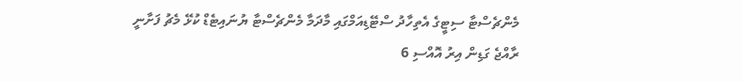މެންޗެސްޓާ ސިޓީގެ އެތިހާދު ސްޓޭޑިއަމްގައި މާދަމާ މެންޗެސްޓާ ޔުނައިޓެޑް ކުޅޭ މެޗު ފަށާނީ ރާއްޖެ ގަޑިން އިރު އޮއްސި 6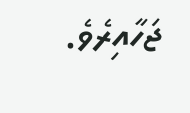ޖަހާއިރެވެ.